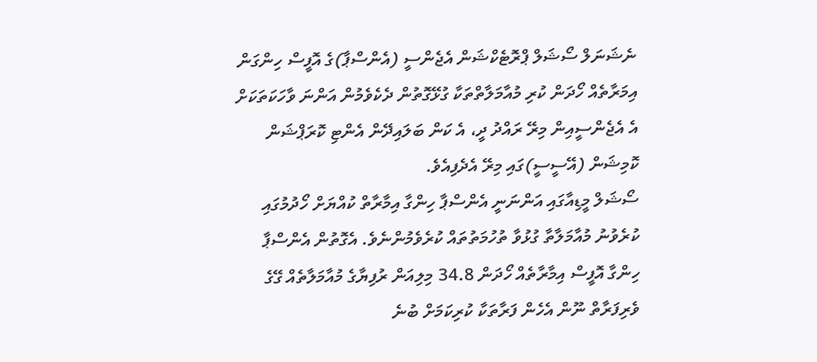ނެޝަނަލް ސޯޝަލް ޕްރޮޓެކްޝަން އެޖެންސީ (އެންސްޕާ)ގެ އޮފީސް ހިންގަން އިމަރާތެއް ހޯދަން ކުރި މުއާމަލާތްތަކާ ގުޅޭގޮތުން ދެކެވެމުން އަންނަ ވާހަކަތަކަށް އެ އެޖެންސީއިން މިރޭ ރައްދު ދީ، އެ ކަން ބަލައިދޭން އެންޓި ކޮރަޕްޝަން ކޮމިޝަން (އޭސީސީ)ގައި މިރޭ އެދެފިއެވެ.
ސޯޝަލް މީޑިއާގައި އަންނަނީ އެންސްޕާ ހިންގާ އިމާރާތް ކުއްޔަށް ހޯދުމުގައި ކުރެވުނު މުއާމަލާތާ ގުޅުވާ ތުހުމަތުތައް ކުރެވެމުންނެވެ. އެގޮތުން އެންސްޕާ ހިންގާ އޮފީސް އިމާރާތެއް ހޯދަން 34.8 މިލިއަން ރުފިޔާގެ މުއާމަލާތެއް ގޭގެ ވެރިފަރާތް ނޫން އެހެން ފަރާތަކާ ކުރިކަމަށް ބުނެ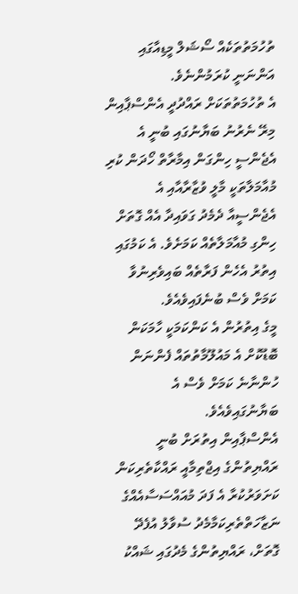ތުހުމަތުތަކެއް ސޯޝަލް މީޑިއާގައި އަންނަނީ ކުރަމުންނެވެ.
އެ ތުހުމަތުތަކަށް ރައްދުދީ އެންސްޕާއިން މިރޭ ނެރުނު ބަޔާނުގައި ބުނީ އެ އެޖެންސީ ހިންގަން އިމާރާތް ހޯދަން ކުރި މުއާމަލާތަކީ މާލީ ވުޒާރާއާއި އެ އެޖެންސީއާ ދެމެދު ގަވައިދާ އެއް ގޮތަށް ހިންގި މުއާމަލާތެއް ކަމަށެވެ. އެ ކަމުގައި އިތުރު އެހެން ފަރާތެއް ބައިވެރިނުވާ ކަމަށް ވެސް ބުނެފައިވެއެވެ.
މީގެ އިތުރުން އެ ކަންކަމަކީ ހާމަކަން ބޮޑުކޮށް އެ މައުލޫމާތުތައް ފެންނަން ހުންނާނެ ކަމަށް ވެސް އެ ބަޔާނުގައިވެއެވެ.
އެންސްޕާއިން އިތުރަށް ބުނީ ރައްޔިތުންގެ އިޖްތިމާއީ ރައްކާތެރިކަން ކަށަވަރުކުރާ އެ ފަދަ މުއައްސަސާއެއްގެ ނަޒާހަތްތެރިކަމާމެދު ސުވާލު އުފެދޭ ގޮތަށް، ރައްޔިތުންގެ މެދުގައި ޝައްކު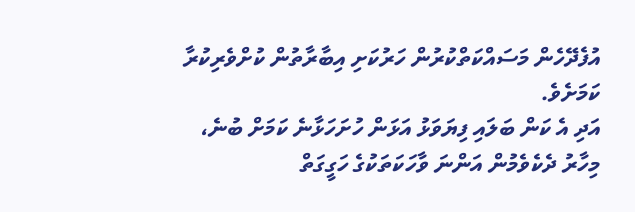އުފެދޭހެން މަސައްކަތްކުރުން ހަރުކަށި އިބާރާތުން ކުށްވެރިކުރާ ކަމަށެވެ.
އަދި އެ ކަން ބަލައި ފިޔަވަޅު އަޅަން ހުށަހަޅާނެ ކަމަށް ބުނެ، މިހާރު ދެކެވެމުން އަންނަ ވާހަކަތަކުގެ ހަގީގަތް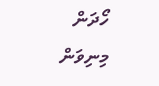ހޯދަން މިނިވަން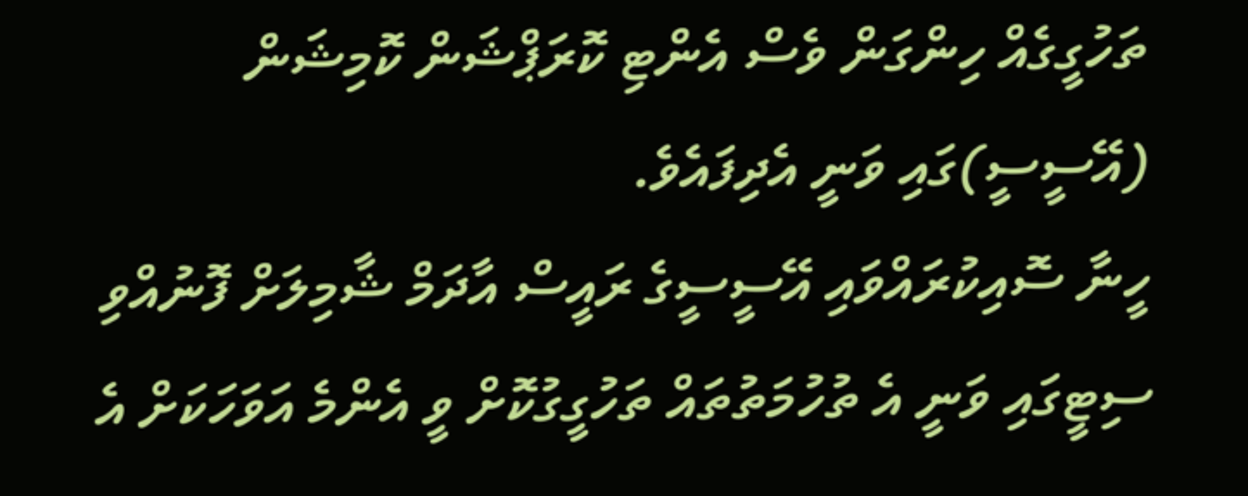ތަހުގީގެއް ހިންގަން ވެސް އެންޓި ކޮރަޕްޝަން ކޮމިޝަން (އޭސީސީ)ގައި ވަނީ އެދިފައެވެ.
ހީނާ ސޮއިކުރައްވައި އޭސީސީގެ ރައީސް އާދަމް ޝާމިލަށް ފޮނުއްވި ސިޓީގައި ވަނީ އެ ތުހުމަތުތައް ތަހުގީގުކޮށް ވީ އެންމެ އަވަހަކަށް އެ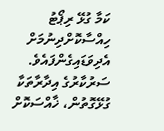ކަމާ ގުޅޭ ރިޕޯޓު ހިއްސާކޮށްދިނުމަށް އެދިވަޑައިގެންފައެވެ.
ސަރުކާރުގެ އިދާރާތަކާ ގުޅޭގޮތުން، ޚާއްސަކޮށް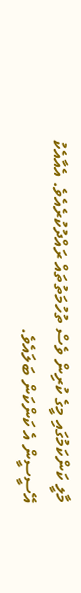މާލީ ކަންކަމުގައި މީގެ ކުރިން ވެސް ތުހުމަތުތައް ރައްދުކުރެއެވެ. އެއާއެކު އޭސީސީން އެ ކަންކަން ބަލައެވެ.